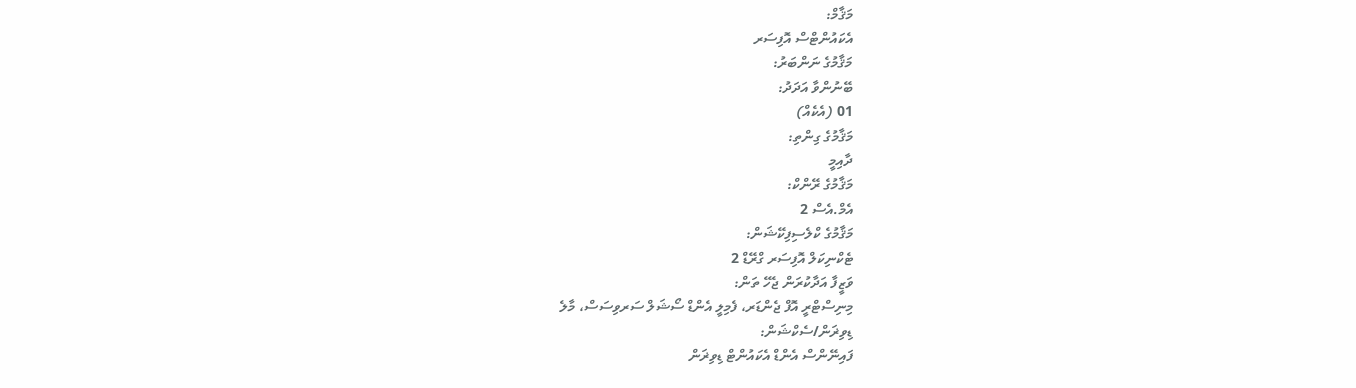މަޤާމް:
އެކައުންޓްސް އޮފިސަރ
މަޤާމުގެ ނަންބަރު:
ބޭނުންވާ އަދަދު:
01 (އެކެއް)
މަޤާމުގެ ގިންތި:
ދާއިމީ
މަޤާމުގެ ރޭންކް:
އެމް.އެސް 2
މަޤާމުގެ ކްލެސިފިކޭޝަން:
ޓެކްނިކަލް އޮފިސަރ ގްރޭޑް 2
ވަޒީފާ އަދާކުރަން ޖެހޭ ތަން:
މިނިސްޓްރީ އޮފް ޖެންޑަރ، ފެމިލީ އެންޑް ސޯޝަލް ސަރވިސަސް، މާލެ
ޑިވިޜަން/ސެކްޝަން:
ފައިނޭންސް އެންޑް އެކައުންޓް ޑިވިޜަން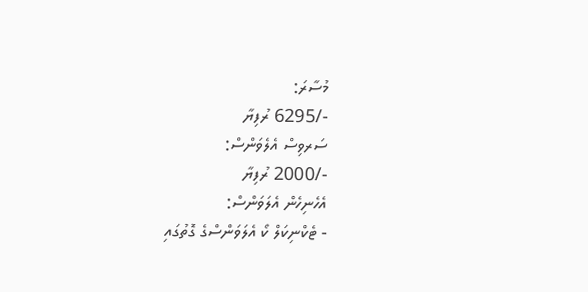މުސާރަ:
-/6295 ރުފިޔާ
ސަރވިސް އެލެވަންސް:
-/2000 ރުފިޔާ
އެހެނިހެން އެލަވަންސް:
- ޓެކްނިކަލް ކޯ އެލަވަންސްގެ ގޮތުގައި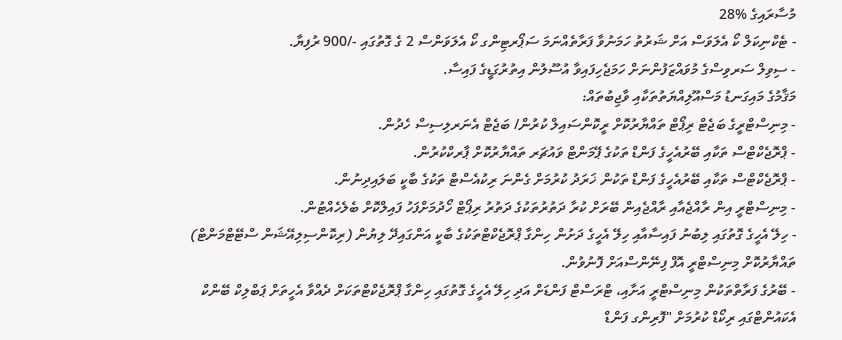މުސާރައިގެ %28
- ޓެކްނިކަލް ކޯ އެލަވަސް އަށް ޝަރުތު ހަމަނުވާ ފަރާތެއްނަމަ ސަޕޯރޓިންގ ކޯ އެލަވަންސް 2 ގެ ގޮތުގައި -/900 ރުފިޔާ.
- ސިވިލް ސަރވިސްގެ މުވައްޒަފުންނަށް ހަމަޖެހިފައިވާ އުސޫލުން އިތުރުގަޑީގެ ފައިސާ.
މަޤާމުގެ މައިގަނޑު މަސްއޫލިއްޔަތުތަކާއި ވާޖިބުތައް:
- މިނިސްޓްރީގެ ބަޖެޓް ރިޕޯޓް ތައްޔާރުކޮށް ރީކޮންސައިލް ކުރުން/ ބަޖެޓް އެނަރލިސިސް ހެދުން.
- ޕްރޮޖެކްޓްސް ތަކާއި ބޭރުއެހީގެ ފަންޑް ތަކުގެ ޕޭމަންޓް ވައުޗަރ ތައްޔާރުކޮށް ޕާރކްކުރުން.
- ޕްރޮޖެކްޓްސް ތަކާއި ބޭރުއެހީގެ ފަންޑް ތަކުން ޚަރަދު ކުރުމަށް ގެންނަ ރިކުއެސްޓް ތަކުގެ ބާކީ ބަލައިދިނުން.
- މިނިސްޓްރީ އިން ރާއްޖެއާއި ރާއްޖެއިން ބޭރަށް ކުރާ ދަތުރުތަކުގެ ދަތުރު ރިޕޯޓް ހޯދުމަށްފަހު ފައިލްކޮށް ބެލެހެއްޓުން.
- ހިލޭ އެހީގެ ގޮތުގައި ލިބުނު ފައިސާއާއި ހިލޭ އެހީގެ ދަށުން ހިންގާ ޕްރޮޖެކްޓްތަކުގެ ބާކީ އަންގައިދޭ ލިޔުން (ރިކޮންސިލިއޭޝަން ސްޓޭޓްމަންޓް) ތައްޔާރުކޮށް މިނިސްޓްރީ އޮފް ފިނޭންސްއަށް ފޮނުވުން.
- ބޭރުގެ ފަރާތްތަކުން މިނިސްޓްރީ އަށާއި، ޓްރަސްޓް ފަންޑަށް އަދި ހިލޭ އެހީގެ ގޮތުގައި ހިންގާ ޕްރޮޖެކްޓްތަކަށް ދެއްވާ އެހީތަށް ޕަބްލިކް ބޭންކް އެކައުންޓްގައި ރިކޯޑް ކުރުމަށް "ފޮރިންގ ފަންޑް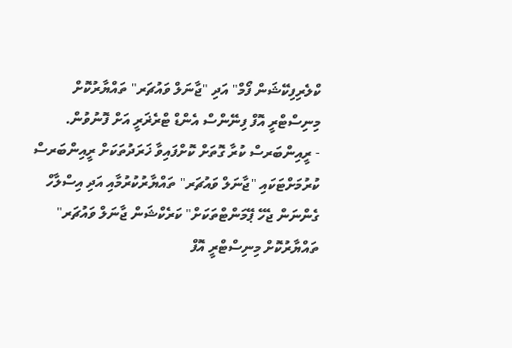ކްލެރިފިކޭޝަން ފޯމް" އަދި "ޖާނަލް ވައުޗަރ" ތައްޔާރުކޮށް މިނިސްޓްރީ އޮފް ފިނޭންސް އެންޑް ޓްރެޜަރީ އަށް ފޮނުވުން.
- ރީއިންބަރސް ކުރާ ގޮތަށް ކޮށްފައިވާ ޚަރަދުތަކަށް ރީއިންބަރސް ކުރުމަށްޓަކައި "ޖާނަލް ވައުޗަރ" ތައްޔާރުކުރުމާއި އަދި އިސްލާހް ގެންނަން ޖެހޭ ޕޭމަންޓްތަކަށް" ކަރެކްޝަން ޖާނަލް ވައުޗަރ" ތައްޔާރުކޮށް މިނިސްޓްރީ އޮފް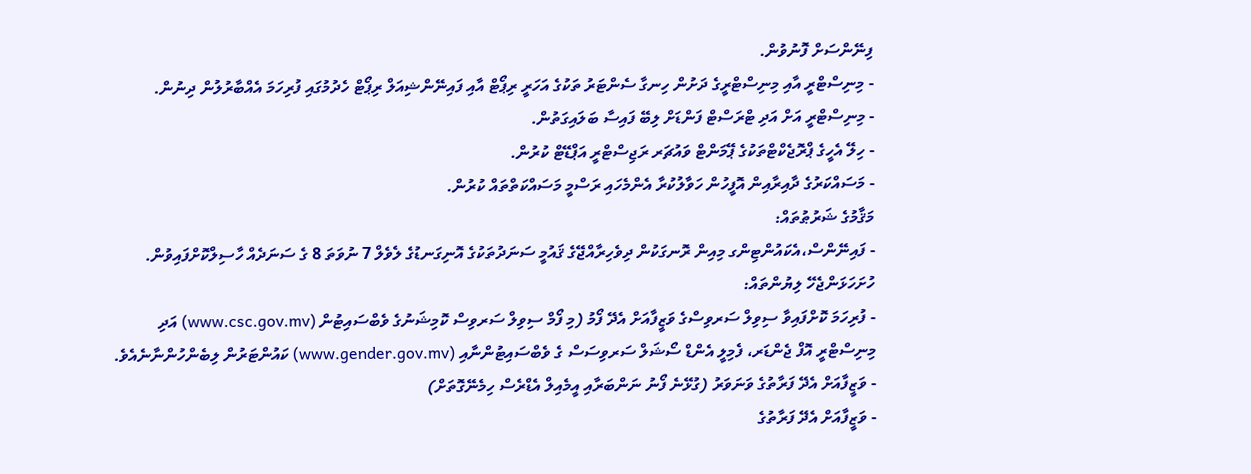ފިނޭންސަށް ފޮނުވުން.
- މިނިސްޓްރީ އާއި މިނިސްޓްރީގެ ދަށުން ހިނގާ ސެންޓަރު ތަކުގެ އަހަރީ ރިޕޯޓް އާއި ފައިނޭންޝިއަލް ރިޕޯޓް ހެދުމުގައި ފުރިހަމަ އެއްބާރުލުން ދިނުން.
- މިނިސްޓްރީ އަށް އަދި ޓްރަސްޓް ފަންޑަށް ލިބޭ ފައިސާ ބަލައިގަތުން.
- ހިލޭ އެހީގެ ޕްރޮޖެކްޓްތަކުގެ ޕޭމަންޓް ވައުޗަރ ރަޖިސްޓްރީ އަޕްޑޭޓް ކުރުން.
- މަސައްކަރުގެ ދާއިރާއިން އޮފީހުން ހަވާލުކުރާ އެންމެހައި ރަސްމީ މަސައްކަތްތައް ކުރުން.
މަޤާމުގެ ޝަރުޠުތައް:
- ފައިނޭންސް،އެކައުންޓިންގ މިއިން ރޮނގަކުން ދިވެހިރާއްޖޭގެ ޤައުމީ ސަނަދުތަކުގެ އޮނިގަނޑުގެ ލެވެލް 7 ނުވަތަ 8 ގެ ސަނަދެއް ހާސިލްކޮށްފައިވުން.
ހުށަހަޅަންޖެހޭ ލިޔުންތައް:
- ފުރިހަމަ ކޮށްފައިވާ ސިވިލް ސަރވިސްގެ ވަޒީފާއަށް އެދޭ ފޯމު (މި ފޯމް ސިވިލް ސަރވިސް ކޮމިޝަނުގެ ވެބްސައިޓުން (www.csc.gov.mv) އަދި މިނިސްޓްރީ އޮފް ޖެންޑަރ، ފެމިލީ އެންޑް ސޯޝަލް ސަރވިސަސް ގެ ވެބްސައިޓުންނާއި (www.gender.gov.mv) ކައުންޓަރުން ލިބެންހުންނާނެއެވެ.
- ވަޒީފާއަށް އެދޭ ފަރާތުގެ ވަނަވަރު (ގުޅޭނެ ފޯނު ނަންބަރާއި އީމެއިލް އެޑްރެސް ހިމެނޭގޮތަށް)
- ވަޒީފާއަށް އެދޭ ފަރާތުގެ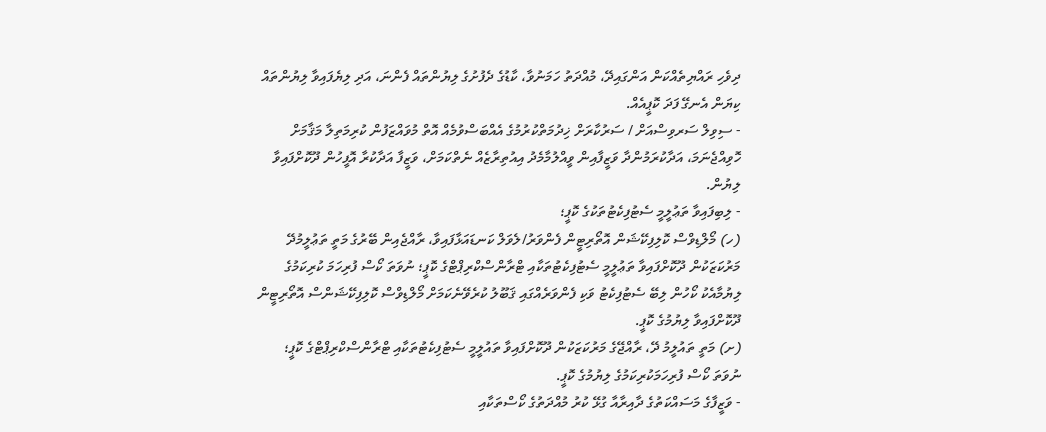ދިވެހި ރައްޔިތެއްކަން އަންގައިދޭ، މުއްދަތު ހަމަނުވާ، ކާޑުގެ ދެފުށުގެ ލިޔުންތައް ފެންނަ، އަދި ލިޔެފައިވާ ލިޔުންތައް ކިޔަން އެނގޭ ފަދަ ކޮޕީއެއް.
- ސިވިލް ސަރވިސްއަށް / ސަރުކާރަށް ޚިދުމަތްކުރުމުގެ އެއްބަސްވުމެއް އޮތް މުވައްޒަފުން ކުރިމަތިލާ މަޤާމަށް ހޮވިއްޖެނަމަ، އަދާކުރަމުންދާ ވަޒީފާއިން ވީއްލުމާމެދު އިއުތިރާޒެއް ނެތްކަމަށް، ވަޒީފާ އަދާކުރާ އޮފީހުން ދޫކޮށްފައިވާ ލިޔުން.
- ލިބިފައިވާ ތަޢުލީމީ ސެޓުފިކެޓުތަކުގެ ކޮޕީ؛
(ހ) މޯލްޑިވްސް ކޮލިފިކޭޝަން އޮތޯރިޓީން ފެންވަރު/ލެވަލް ކަނޑައަޅާފައިވާ، ރާއްޖެއިން ބޭރުގެ މަތީ ތަޢުލީމުދޭ މަރުކަޒަކުން ދޫކޮށްފައިވާ ތަޢުލީމީ ސެޓުފިކެޓުތަކާއި ޓްރާންސްކްރިޕްޓްގެ ކޮޕީ؛ ނުވަތަ ކޯސް ފުރިހަމަ ކުރިކަމުގެ ލިޔުމާއެކު ކޯހުން ލިބޭ ސެޓުފިކެޓު ވަކި ފެންވަރެއްގައި ޤަބޫލު ކުރެވޭނެކަމަށް މޯލްޑިވްސް ކޮލިފިކޭޝަންސް އޮތޯރިޓީން ދޫކޮށްފައިވާ ލިޔުމުގެ ކޮޕީ.
(ށ) މަތީ ތައުލީމު ދޭ، ރާއްޖޭގެ މަރުކަޒަކުން ދޫކޮށްފައިވާ ތައުލީމީ ސެޓުފިކެޓުތަކާއި ޓްރާންސްކްރިޕްޓްގެ ކޮޕީ؛ ނުވަތަ ކޯސް ފުރިހަމަކުރިކަމުގެ ލިޔުމުގެ ކޮޕީ.
- ވަޒީފާގެ މަސައްކަތުގެ ދާއިރާއާ ގުޅޭ ކުރު މުއްދަތުގެ ކޯސްތަކާއި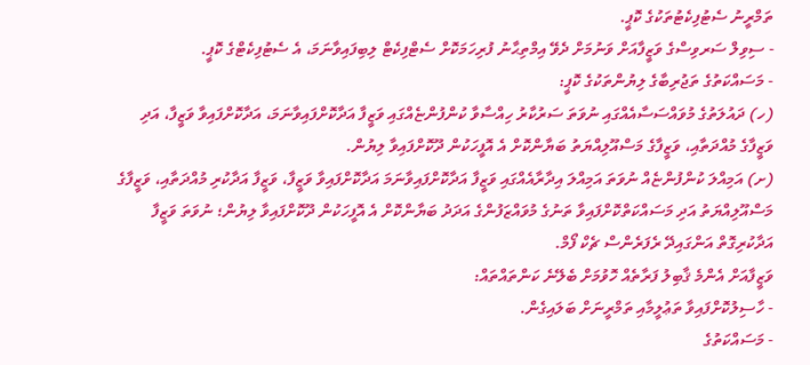ތަމްރީނު ސެޓުފިކެޓުތަކުގެ ކޮޕީ.
- ސިވިލް ސަރވިސްގެ ވަޒީފާއަށް ވަނުމަށް ދެވޭ އިމްތިޙާނު ފުރިހަމަކޮށް ސެޓްފިކެޓް ލިބިފައިވާނަމަ، އެ ސެޓުފިކެޓްގެ ކޮޕީ.
- މަސައްކަތުގެ ތަޖުރިބާގެ ލިޔުންތަކުގެ ކޮޕީ:
(ހ) ދައުލަތުގެ މުވައްސަސާއެއްގައި ނުވަތަ ސަރުކާރު ހިއްސާވާ ކުންފުންޏެއްގައި ވަޒީފާ އަދާކޮށްފައިވާނަމަ، އަދާކޮށްފައިވާ ވަޒީފާ، އަދި ވަޒީފާގެ މުއްދަތާއި، ވަޒީފާގެ މަސްއޫލިއްޔަތު ބަޔާންކޮށް އެ އޮފީހަކުން ދޫކޮށްފައިވާ ލިޔުން.
(ށ) އަމިއްލަ ކުންފުންޏެއް ނުވަތަ އަމިއްލަ އިދާރާއެއްގައި ވަޒީފާ އަދާކޮށްފައިވާނަމަ އަދާކޮށްފައިވާ ވަޒީފާ، ވަޒީފާ އަދާކުރި މުއްދަތާއި، ވަޒީފާގެ މަސްއޫލިއްޔަތު އަދި މަސައްކަތްކޮށްފައިވާ ތަނުގެ މުވައްޒަފުންގެ އަދަދު ބަޔާންކޮށް އެ އޮފީހަކުން ދޫކޮށްފައިވާ ލިޔުން؛ ނުވަތަ ވަޒީފާ އަދާކުރިގޮތް އަންގައިދޭ ރެފަރެންސް ޗެކް ފޯމް.
ވަޒީފާއަށް އެންމެ ޤާބިލު ފަރާތެއް ހޮވުމަށް ބެލޭނެ ކަންތައްތައް:
- ހާސިލުކޮށްފައިވާ ތަޢުލީމާއި ތަމްރީނަށް ބަލައިގެން.
- މަސައްކަތުގެ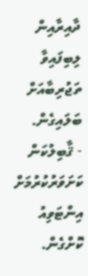ދާއިރާއިން ލިބިފައިވާ ތަޖުރިބާއަށް ބަލައިގެން.
- ޤާބިލުކަން ކަށަވަރުކުރުމަށް އިންޓަވިއު ކޮށްގެން.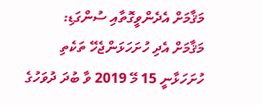މަޤާމަށް އެދެންވީގޮތާއި ސުންގަޑި:
މަޤާމަށް އެދި ހުށަހަޅަންޖެހޭ ތަކެތި ހުށަހަޅާނީ 15 މޭ 2019 ވާ ބުދަ ދުވަހުގެ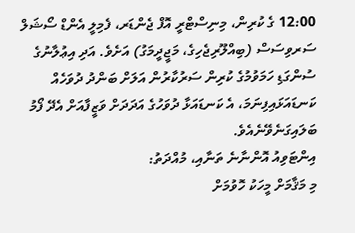12:00 ގެ ކުރިން، މިނިސްޓްރީ އޮފް ޖެންޑަރ، ފެމިލީ އެންޑް ސޯޝަލް ސަރވިސަސް (ބިއްލޫރިޖެހިގެ، މަޖީދީމަގު) އަށެވެ. އަދި އިޢުލާނުގެ ސުންގަޑި ހަމަވުމުގެ ކުރިން ސަރުކާރުން އަލަށް ބަންދު ދުވަހެއް ކަނޑައަޅައިފިނަމަ، އެ ކަނޑައަޅާ ދުވަހުގެ އަދަދަށް ވަޒީފާއަށް އެދޭ ފޯމު ބަލައިގަނެވޭނެއެވެ.
އިންޓަވިއު އޮންނާނެ ތަނާއި، މުއްދަތު:
މި މަޤާމަށް މީހަކު ހޮވުމަށް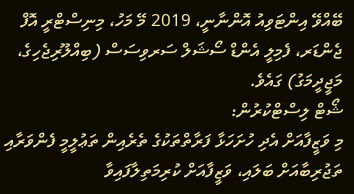ބޭއްވޭ އިންޓަވިއު އޮންނާނީ، 2019 މޭ މަހު، މިނިސްޓްރީ އޮފް ޖެންޑަރ، ފެމިލީ އެންޑް ސޯޝަލް ސަރވިސަސް (ބިއްލޫރިޖެހިގެ، މަޖީދީމަގު) ގައެވެ.
ޝޯޓް ލިސްޓްކުރުން:
މި ވަޒީފާއަށް އެދި ހުށަހަޅާ ފަރާތްތަކުގެ ތެރެއިން ތަޢުލީމީ ފެންވަރާއި ތަޖުރިބާއަށް ބަލައި، ވަޒީފާއަށް ކުރިމަތިލާފައިވާ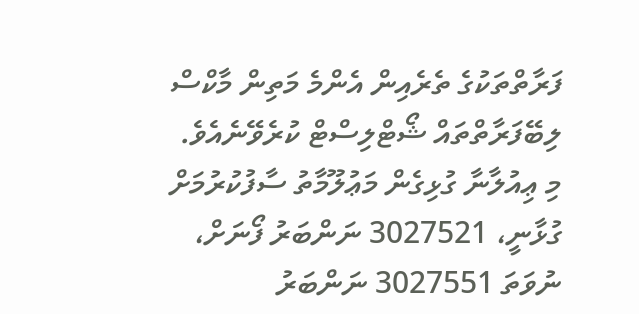ފަރާތްތަކުގެ ތެރެއިން އެންމެ މަތިން މާކްސް ލިބޭފަރާތްތައް ޝޯޓްލިސްޓް ކުރެވޭނެއެވެ.
މި ޢިއުލާނާ ގުޅިގެން މަޢުލޫމާތު ސާފުކުރުމަށް ގުޅާނީ، 3027521 ނަންބަރު ފޯނަށް، ނުވަތަ 3027551 ނަންބަރު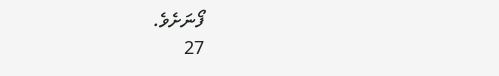ފޯނަށެވެ.
27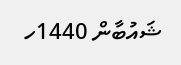ޝައުބާން 1440ހ